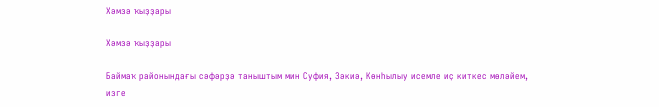Хәмзә ҡыҙҙары

Хәмзә ҡыҙҙары

Баймаҡ районындағы сәфәрҙә таныштым мин Суфия, Зәкиә, Көнһылыу исемле иҫ киткес мөләйем, изге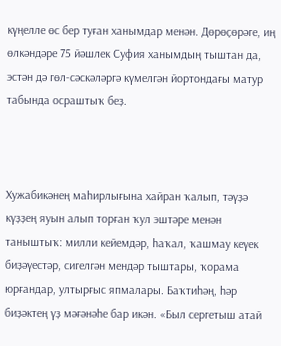күңелле өс бер туған ханымдар менән. Дөрөҫөрәге, иң өлкәндәре 75 йәшлек Суфия ханымдың тыштан да, эстән дә гөл-сәскәләргә күмелгән йортондағы матур табында осраштыҡ беҙ.



Хужабикәнең маһирлығына хайран ҡалып, тәүҙә күҙҙең яуын алып торған ҡул эштәре менән таныштыҡ: милли кейемдәр, һаҡал, ҡашмау кеүек биҙәүестәр, сигелгән мендәр тыштары, ҡорама юрғандар, ултырғыс япмалары. Баҡтиһәң, һәр биҙәктең үҙ мәғәнәһе бар икән. «Был сергетыш атай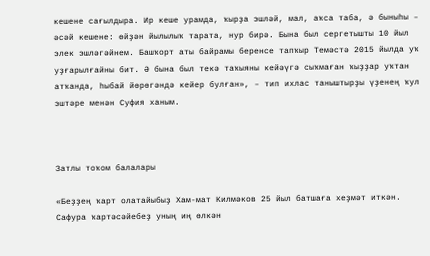кешене сағылдыра. Ир кеше урамда, ҡырҙа эшләй, мал, аҡса таба, ә быныһы – әсәй кешене: өйҙән йылылыҡ тарата, нур бирә. Бына был сергетышты 10 йыл элек эшләгәйнем. Башҡорт аты байрамы беренсе тапҡыр Темәстә 2015 йылда уҡ уҙғарылғайны бит. Ә бына был текә таҡыяны кейәүгә сыҡмаған ҡыҙҙар уҡтан атҡанда, һыбай йөрөгәндә кейер булған», – тип ихлас таныштырҙы үҙенең ҡул эштәре менән Суфия ханым.



Затлы тоҡом балалары

«Беҙҙең ҡарт олатайыбыҙ Хам-мат Килмәков 25 йыл батшаға хеҙмәт иткән. Сафура ҡартәсәйебеҙ уның иң өлкән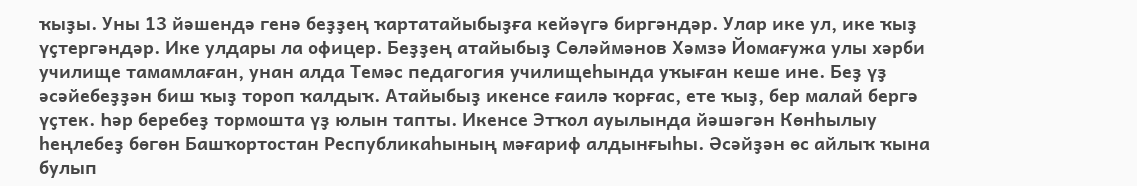ҡыҙы. Уны 13 йәшендә генә беҙҙең ҡартатайыбыҙға кейәүгә биргәндәр. Улар ике ул, ике ҡыҙ үҫтергәндәр. Ике улдары ла офицер. Беҙҙең атайыбыҙ Сөләймәнов Хәмзә Йомағужа улы хәрби училище тамамлаған, унан алда Темәс педагогия училищеһында уҡыған кеше ине. Беҙ үҙ әсәйебеҙҙән биш ҡыҙ тороп ҡалдыҡ. Атайыбыҙ икенсе ғаилә ҡорғас, ете ҡыҙ, бер малай бергә үҫтек. Һәр беребеҙ тормошта үҙ юлын тапты. Икенсе Этҡол ауылында йәшәгән Көнһылыу һеңлебеҙ бөгөн Башҡортостан Республикаһының мәғариф алдынғыһы. Әсәйҙән өс айлыҡ ҡына булып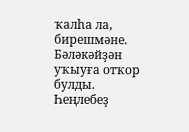ҡалһа ла, бирешмәне. Бәләкәйҙән уҡыуға отҡор булды. Һеңлебеҙ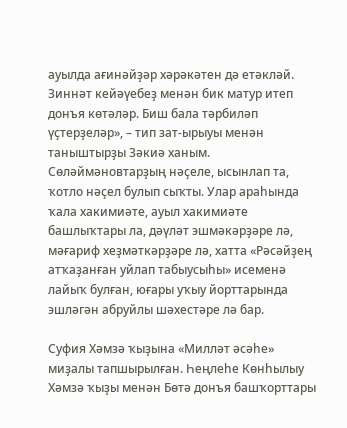ауылда ағинәйҙәр хәрәкәтен дә етәкләй. Зиннәт кейәүебеҙ менән бик матур итеп донъя көтәләр. Биш бала тәрбиләп үҫтерҙеләр», – тип зат-ырыуы менән таныштырҙы Зәкиә ханым. Сөләймәновтарҙың нәҫеле, ысынлап та, ҡотло нәҫел булып сыҡты. Улар араһында ҡала хакимиәте, ауыл хакимиәте башлыҡтары ла, дәүләт эшмәкәрҙәре лә, мәғариф хеҙмәткәрҙәре лә, хатта «Рәсәйҙең атҡаҙанған уйлап табыусыһы» исеменә лайыҡ булған, юғары уҡыу йорттарында эшләгән абруйлы шәхестәре лә бар.

Суфия Хәмзә ҡыҙына «Милләт әсәһе» миҙалы тапшырылған. Һеңлеһе Көнһылыу Хәмзә ҡыҙы менән Бөтә донъя башҡорттары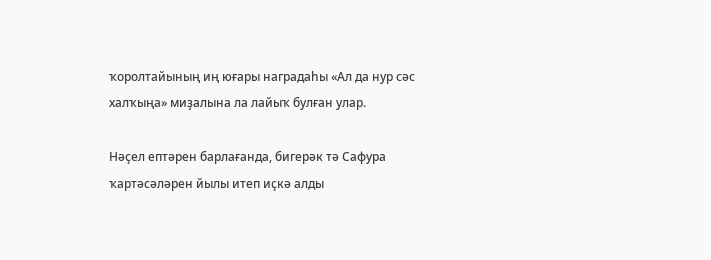ҡоролтайының иң юғары наградаһы «Ал да нур сәс халҡыңа» миҙалына ла лайыҡ булған улар.

Нәҫел ептәрен барлағанда, бигерәк тә Сафура ҡартәсәләрен йылы итеп иҫкә алды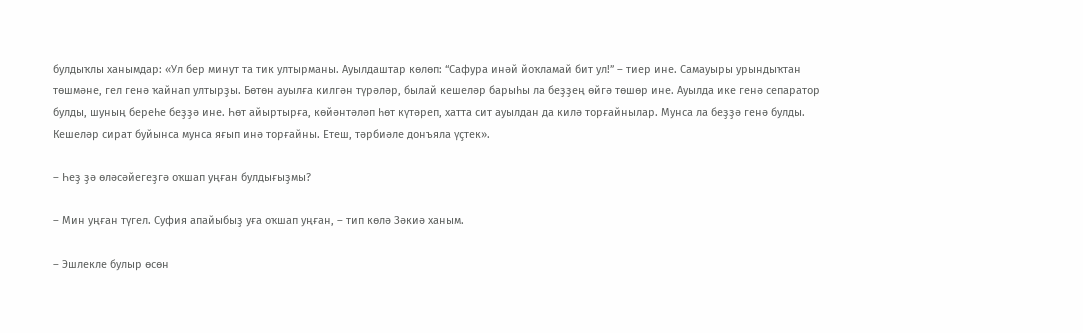булдыҡлы ханымдар: «Ул бер минут та тик ултырманы. Ауылдаштар көлөп: “Сафура инәй йоҡламай бит ул!” – тиер ине. Самауыры урындыҡтан төшмәне, гел генә ҡайнап ултырҙы. Бөтөн ауылға килгән түрәләр, былай кешеләр барыһы ла беҙҙең өйгә төшөр ине. Ауылда ике генә сепаратор булды, шуның береһе беҙҙә ине. Һөт айыртырға, көйәнтәләп һөт күтәреп, хатта сит ауылдан да килә торғайнылар. Мунса ла беҙҙә генә булды. Кешеләр сират буйынса мунса яғып инә торғайны. Етеш, тәрбиәле донъяла үҫтек».

– Һеҙ ҙә өләсәйегеҙгә оҡшап уңған булдығыҙмы?

– Мин уңған түгел. Суфия апайыбыҙ уға оҡшап уңған, – тип көлә Зәкиә ханым.

– Эшлекле булыр өсөн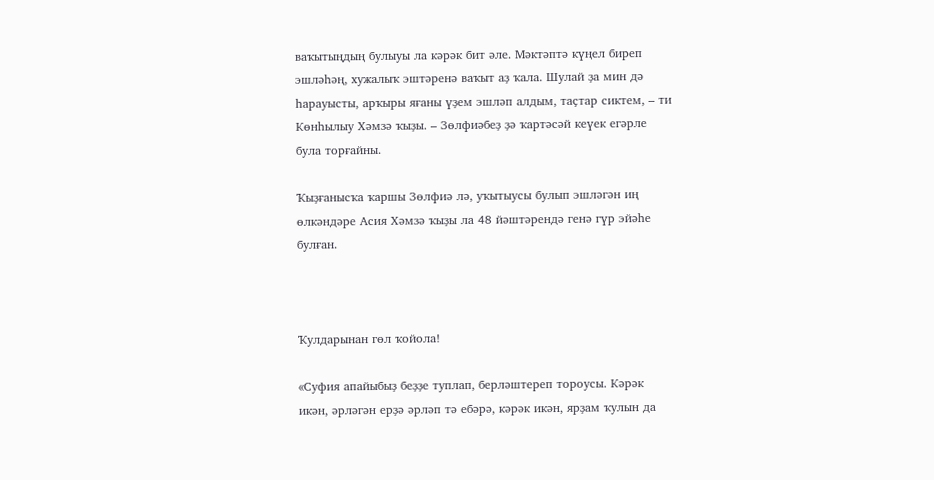ваҡытыңдың булыуы ла кәрәк бит әле. Мәктәптә күңел биреп эшләһәң, хужалыҡ эштәренә ваҡыт аҙ ҡала. Шулай ҙа мин дә һарауысты, арҡыры яғаны үҙем эшләп алдым, таҫтар сиктем, – ти Көнһылыу Хәмзә ҡыҙы. – Зөлфиәбеҙ ҙә ҡартәсәй кеүек егәрле була торғайны.

Ҡыҙғанысҡа ҡаршы Зөлфиә лә, уҡытыусы булып эшләгән иң өлкәндәре Асия Хәмзә ҡыҙы ла 48 йәштәрендә генә гүр эйәһе булған.



Ҡулдарынан гөл ҡойола!

«Суфия апайыбыҙ беҙҙе туплап, берләштереп тороусы. Кәрәк икән, әрләгән ерҙә әрләп тә ебәрә, кәрәк икән, ярҙам ҡулын да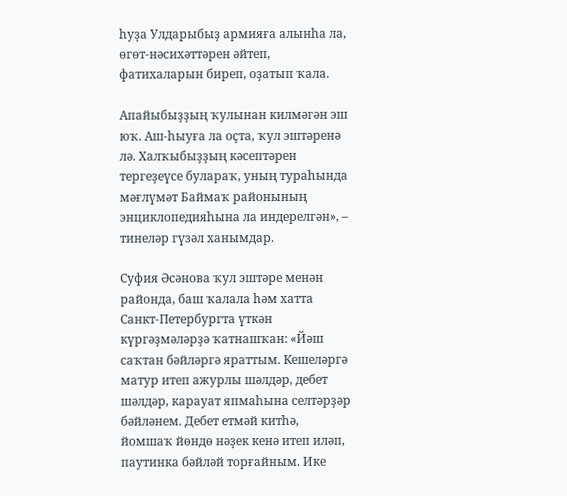һуҙа Улдарыбыҙ армияға алынһа ла, өгөт-нәсихәттәрен әйтеп, фатихаларын биреп, оҙатып ҡала.

Апайыбыҙҙың ҡулынан килмәгән эш юҡ. Аш-һыуға ла оҫта, ҡул эштәренә лә. Халҡыбыҙҙың кәсептәрен тергеҙеүсе булараҡ, уның тураһында мәғлүмәт Баймаҡ районының энциклопедияһына ла индерелгән», – тинеләр гүзәл ханымдар.

Суфия Әсәнова ҡул эштәре менән районда, баш ҡалала һәм хатта Санкт-Петербургта үткән күргәҙмәләрҙә ҡатнашҡан: «Йәш саҡтан бәйләргә яраттым. Кешеләргә матур итеп ажурлы шәлдәр, дебет шәлдәр, карауат япмаһына селтәрҙәр бәйләнем. Дебет етмәй китһә, йомшаҡ йөндө нәҙек кенә итеп иләп, паутинка бәйләй торғайным. Ике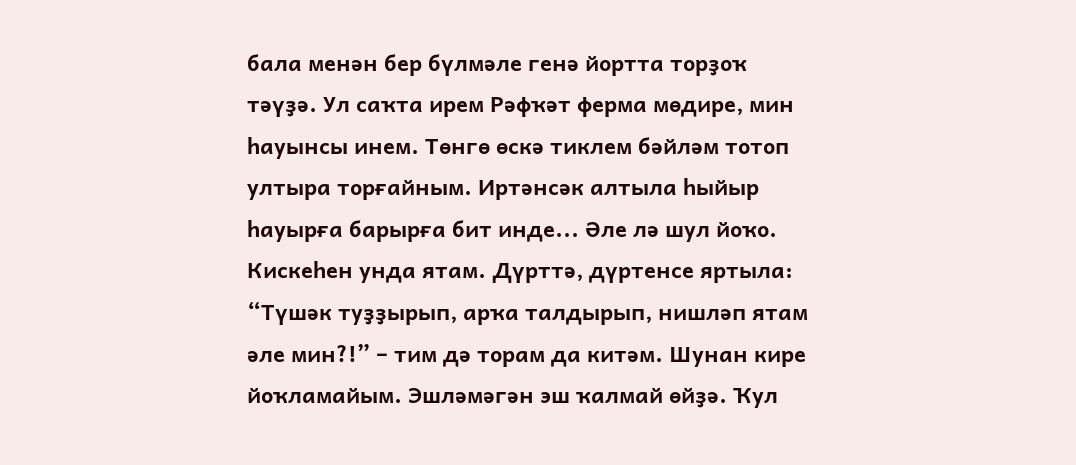бала менән бер бүлмәле генә йортта торҙоҡ тәүҙә. Ул саҡта ирем Рәфҡәт ферма мөдире, мин һауынсы инем. Төнгө өскә тиклем бәйләм тотоп ултыра торғайным. Иртәнсәк алтыла һыйыр һауырға барырға бит инде... Әле лә шул йоҡо. Кискеһен унда ятам. Дүрттә, дүртенсе яртыла: “Түшәк туҙҙырып, арҡа талдырып, нишләп ятам әле мин?!” – тим дә торам да китәм. Шунан кире йоҡламайым. Эшләмәгән эш ҡалмай өйҙә. Ҡул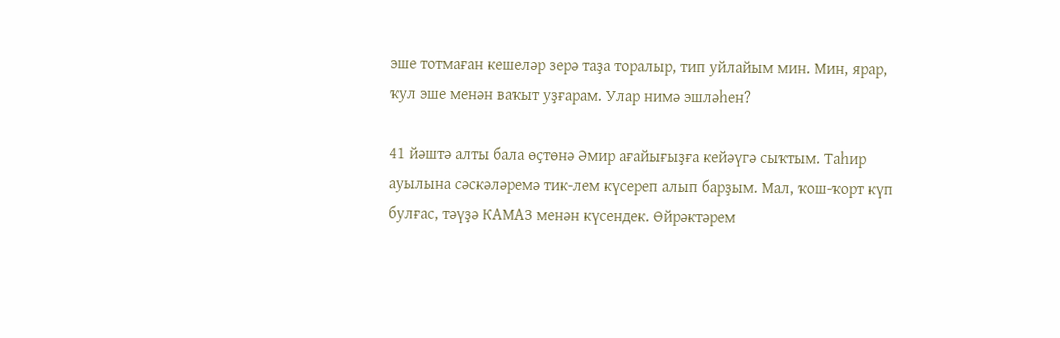эше тотмаған кешеләр зерә таҙа торалыр, тип уйлайым мин. Мин, ярар, ҡул эше менән ваҡыт уҙғарам. Улар нимә эшләһен?

41 йәштә алты бала өҫтөнә Әмир ағайығыҙға кейәүгә сыҡтым. Таһир ауылына сәскәләремә тик-лем күсереп алып барҙым. Мал, ҡош-ҡорт күп булғас, тәүҙә КАМАЗ менән күсендек. Өйрәктәрем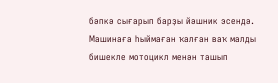бәпкә сығарып барҙы йәшник эсендә. Машинаға һыймаған ҡалған ваҡ малды бишекле мотоцикл менән ташып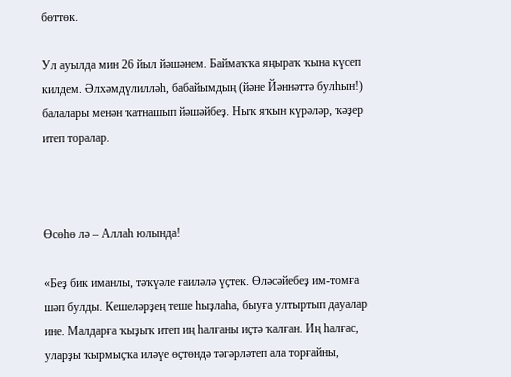бөттөк.

Ул ауылда мин 26 йыл йәшәнем. Баймаҡҡа яңыраҡ ҡына күсеп килдем. Әлхәмдүлилләһ, бабайымдың (йәне Йәннәттә булһын!) балалары менән ҡатнашып йәшәйбеҙ. Ныҡ яҡын күрәләр, ҡәҙер итеп торалар.



Өсөһө лә – Аллаһ юлында!

«Беҙ бик иманлы, тәҡүәле ғаиләлә үҫтек. Өләсәйебеҙ им-томға шәп булды. Кешеләрҙең теше һыҙлаһа, быуға ултыртып дауалар ине. Малдарға ҡыҙыҡ итеп иң һалғаны иҫтә ҡалған. Иң һалғас, уларҙы ҡырмыҫҡа иләүе өҫтөндә тәгәрләтеп ала торғайны,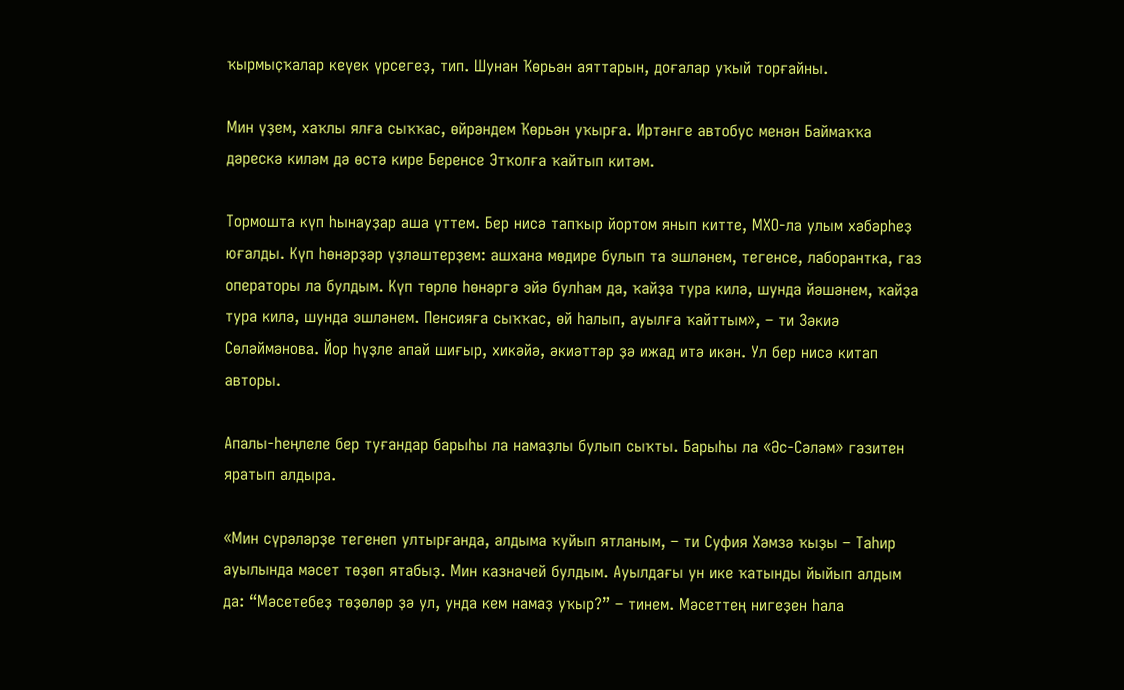ҡырмыҫҡалар кеүек үрсегеҙ, тип. Шунан Ҡөрьән аяттарын, доғалар уҡый торғайны.

Мин үҙем, хаҡлы ялға сыҡҡас, өйрәндем Ҡөрьән уҡырға. Иртәнге автобус менән Баймаҡҡа дәрескә киләм дә өстә кире Беренсе Этҡолға ҡайтып китәм.

Тормошта күп һынауҙар аша үттем. Бер нисә тапҡыр йортом янып китте, МХО-ла улым хәбәрһеҙ юғалды. Күп һөнәрҙәр үҙләштерҙем: ашхана мөдире булып та эшләнем, тегенсе, лаборантка, газ операторы ла булдым. Күп төрлө һөнәргә эйә булһам да, ҡайҙа тура килә, шунда йәшәнем, ҡайҙа тура килә, шунда эшләнем. Пенсияға сыҡҡас, өй һалып, ауылға ҡайттым», – ти Зәкиә Сөләймәнова. Йор һүҙле апай шиғыр, хикәйә, әкиәттәр ҙә ижад итә икән. Ул бер нисә китап авторы.

Апалы-һеңлеле бер туғандар барыһы ла намаҙлы булып сыҡты. Барыһы ла «Әс-Сәләм» гәзитен яратып алдыра.

«Мин сүрәләрҙе тегенеп ултырғанда, алдыма ҡуйып ятланым, – ти Суфия Хәмзә ҡыҙы – Таһир ауылында мәсет төҙөп ятабыҙ. Мин казначей булдым. Ауылдағы ун ике ҡатынды йыйып алдым да: “Мәсетебеҙ төҙөлөр ҙә ул, унда кем намаҙ уҡыр?” – тинем. Мәсеттең нигеҙен һала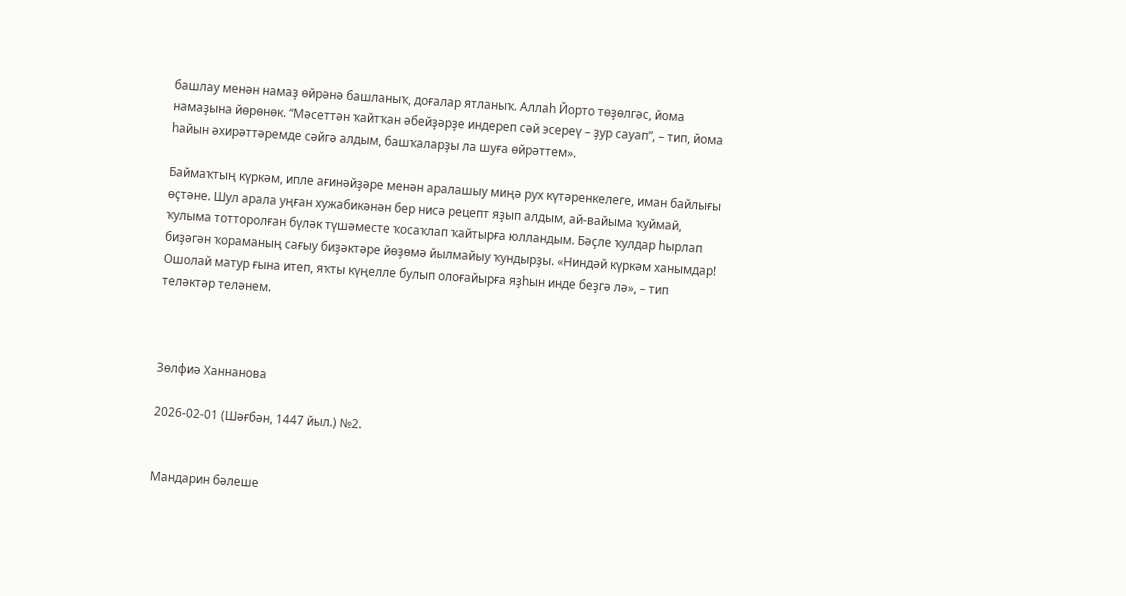башлау менән намаҙ өйрәнә башланыҡ, доғалар ятланыҡ. Аллаһ Йорто төҙөлгәс, йома намаҙына йөрөнөк. “Мәсеттән ҡайтҡан әбейҙәрҙе индереп сәй эсереү – ҙур сауап”, – тип, йома һайын әхирәттәремде сәйгә алдым, башҡаларҙы ла шуға өйрәттем».

Баймаҡтың күркәм, ипле ағинәйҙәре менән аралашыу миңә рух күтәренкелеге, иман байлығы өҫтәне. Шул арала уңған хужабикәнән бер нисә рецепт яҙып алдым, ай-вайыма ҡуймай, ҡулыма тотторолған бүләк түшәместе ҡосаҡлап ҡайтырға юлландым. Бәҫле ҡулдар һырлап биҙәгән ҡораманың сағыу биҙәктәре йөҙөмә йылмайыу ҡундырҙы. «Ниндәй күркәм ханымдар! Ошолай матур ғына итеп, яҡты күңелле булып олоғайырға яҙһын инде беҙгә лә», – тип теләктәр теләнем.



Зөлфиә Ханнанова

2026-02-01 (Шәғбән, 1447 йыл.) №2.


Мандарин бәлеше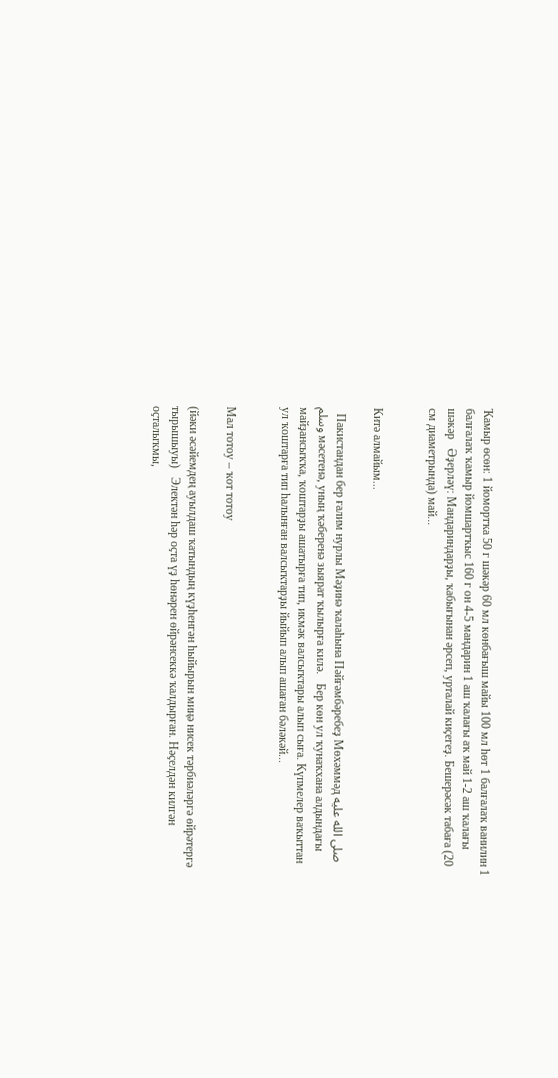Ҡамыр өсөн: 1 йомортҡа 50 г шәкәр 60 мл көнбағыш майы 100 мл һөт 1 балғалаҡ ванилин 1 балғалаҡ ҡамыр йомшартҡыс 160 г он 4-5 мандарин 1 аш ҡалағы аҡ май 1-2 аш ҡалағы шәкәр   Әҙерләү: Мандариндарҙы, ҡабығынан әрсеп, урталай киҫегеҙ. Бешерәсәк табаға (20 см диаметрында) май...


Китә алмайым...

  Пакистандан бер ғалим нурлы Мәҙинә ҡалаһына Пәйғәмбәребеҙ Мөхәммәд صلى الله عليه وسلم мәсетенә, уның ҡәберенә зыярат ҡылырға килә.   Бер көн ул ҡунаҡхана алдындағы майҙансыҡҡа, ҡоштарҙы ашатырға тип, икмәк валсыҡтары алып сыға. Күпмелер ваҡыттан ул ҡоштарға тип һалынған валсыҡтарҙы йыйып алып ашаған бәләкәй...


Мал тотоу – ҡот тотоу

(йәки әсәйемдең ауылдаш ҡатындың күҙһенгән һыйырын миңә нисек тәрбиәләргә өйрәтергә тырышыуы)   Электән һәр оҫта үҙ һөнәрен өйрәнсеккә ҡалдырған. Нәҫелдән килгән оҫталыҡмы,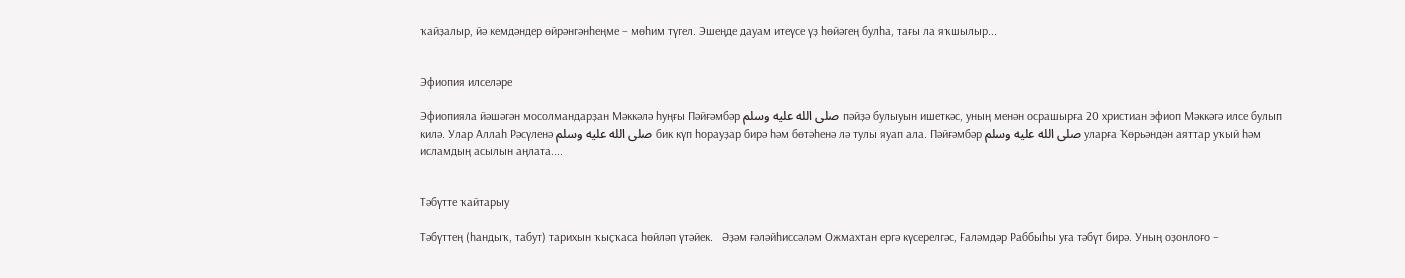ҡайҙалыр, йә кемдәндер өйрәнгәнһеңме – мөһим түгел. Эшеңде дауам итеүсе үҙ һөйәгең булһа, тағы ла яҡшылыр...


Эфиопия илселәре

Эфиопияла йәшәгән мосолмандарҙан Мәккәлә һуңғы Пәйғәмбәр صلى الله عليه وسلم пәйҙә булыуын ишеткәс, уның менән осрашырға 20 христиан эфиоп Мәккәгә илсе булып килә. Улар Аллаһ Рәсүленә صلى الله عليه وسلم бик күп һорауҙар бирә һәм бөтәһенә лә тулы яуап ала. Пәйғәмбәр صلى الله عليه وسلم уларға Ҡөрьәндән аяттар уҡый һәм исламдың асылын аңлата....


Тәбүтте ҡайтарыу

Тәбүттең (һандыҡ, табут) тарихын ҡыҫҡаса һөйләп үтәйек.   Әҙәм ғәләйһиссәләм Ожмахтан ергә күсерелгәс, Ғаләмдәр Раббыһы уға тәбүт бирә. Уның оҙонлоғо −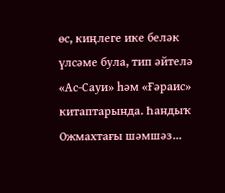өс, киңлеге ике беләк үлсәме була, тип әйтелә «Ас-Сауи» һәм «Ғәраис» китаптарында. Һандыҡ Ожмахтағы шәмшәз...